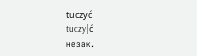tuczyć
tuczy|ć
незак.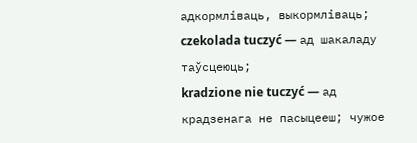адкормліваць, выкормліваць;
czekolada tuczyć — ад шакаладу таўсцеюць;
kradzione nie tuczyć — ад крадзенага не пасыцееш; чужое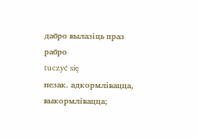дабро вылазіць праз рабро
tuczyć się
незак. адкормлівацца, выкормлівацца;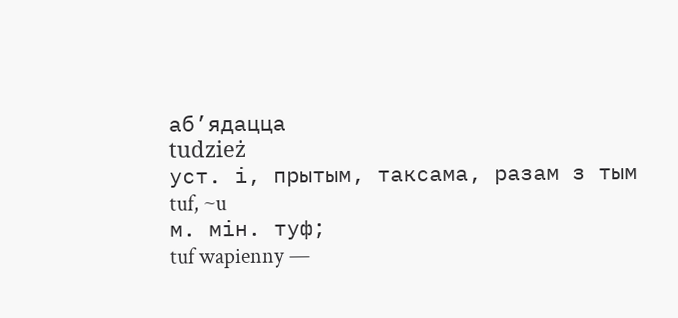аб’ядацца
tudzież
уст. і, прытым, таксама, разам з тым
tuf, ~u
м. мін. туф;
tuf wapienny —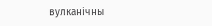вулканічны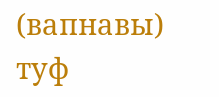(вапнавы) туф